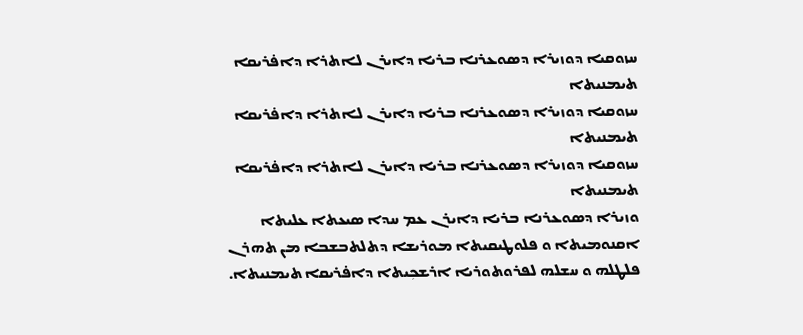ܚܙܘܩܝܐ ܕܘܙܝܪܐ ܕܣܘܥܪܢܐ ܒܪܝܐ ܕܐܝܪܢ ܠܐܬܪܐ ܕܐܦ̇ܪܝܩܐ ܬܝܡܢܝܬܐ
ܚܙܘܩܝܐ ܕܘܙܝܪܐ ܕܣܘܥܪܢܐ ܒܪܝܐ ܕܐܝܪܢ ܠܐܬܪܐ ܕܐܦ̇ܪܝܩܐ ܬܝܡܢܝܬܐ
ܚܙܘܩܝܐ ܕܘܙܝܪܐ ܕܣܘܥܪܢܐ ܒܪܝܐ ܕܐܝܪܢ ܠܐܬܪܐ ܕܐܦ̇ܪܝܩܐ ܬܝܡܢܝܬܐ
ܘܙܝܪܐ ܕܣܘܥܪܢܐ ܒܪܝܐ ܕܐܝܪܢ ܥܡ ܚܕܐ ܣܝܥܬܐ ܥܠܝܬܐ ܐܩܢܘܡܝܬܐ ܘ ܦܠܘܛܝܩܝܬܐ ܡܘܪܝܫܐ ܕܬܠܬܒܫܒܐ ܡܢ ܬܗܪܢ ܦܠܛܠܗ ܘ ܚܫܠܗ ܠܦܪܘܬܘܪܝܐ ܐܪܫܟܼܝܬܐ ܕܐܦ̇ܪܝܩܐ ܬܝܡܢܝܬܐ.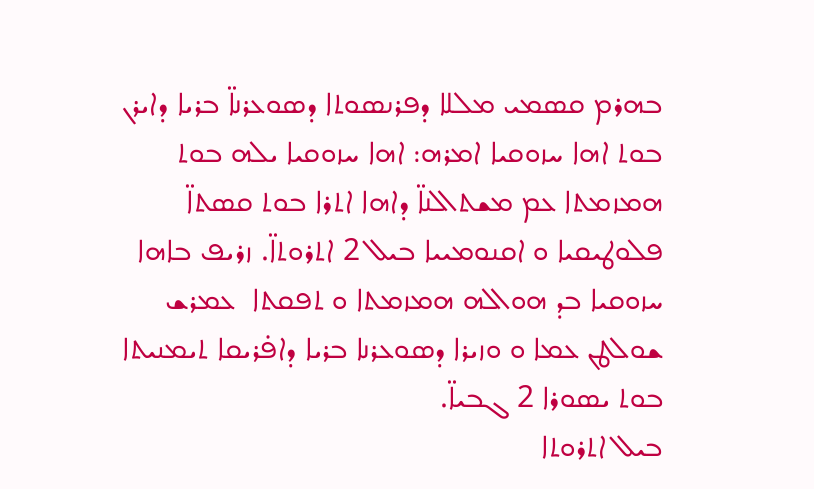ܒܗܪܡ ܩܣܡܝ ܡܠܠܐ ܕܦܪܢܣܘܬܐ ܕܣܘܥܪܢܐ̈ ܒܪܝܐ ܕܐܝܪܢ ܒܘܬ ܐܗܐ ܚܙܘܩܝܐ ܐܡܪܗ: ܐܗܐ ܚܙܘܩܝܐ ܝܠܗ ܒܘܬ ܗܡܙܡܬܐ ܥܡ ܡܫܬܐܠܢܐ̈ ܕܐܗܐ ܐܬܪܐ ܒܘܬ ܩܣܬܐ̈ ܦܠܘܛܝܩܝܐ ܘ ܐܩܢܘܡܝܝܐ ܒܝܠ 2 ܐܬܪܘܬܐ̈. ܙܪܝܦ ܒܐܗܐ ܚܙܘܩܝܐ ܒܕ ܗܘܐܠܗ ܗܡܙܡܬܐ ܘ ܬܦܩܬܐ  ܥܡܪܫ ܫܘܠܛܢ ܥܡܐ ܘ ܘܙܝܪܐ ܕܣܘܥܪܢܐ ܒܪܝܐ ܕܐܦ̇ܪܝܩܐ ܬܝܡܢܝܬܐ  ܒܘܬ ܝܣܘܪܐ 2 ܓܒܝܐ̈.
ܒܝܠ ܐܬܪܘܬܐ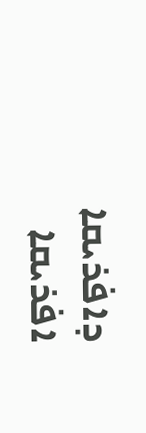ܕܐܦ̇ܪܝܩܐ  ܐܦ̇ܪܝܩܐ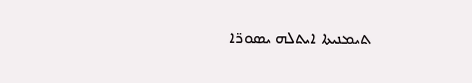ܬܝܡܢܝܬܐ ܐܝܬܠܗ ܝܣܘܪ̈ܐ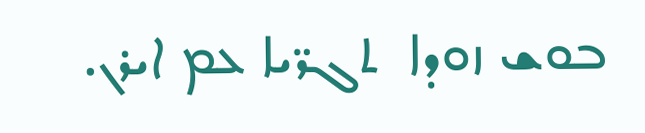ܒܘܫ ܙܘܕܐ  ܬܓܪ̈ܝܐ ܥܡ ܐܝܪܢ.